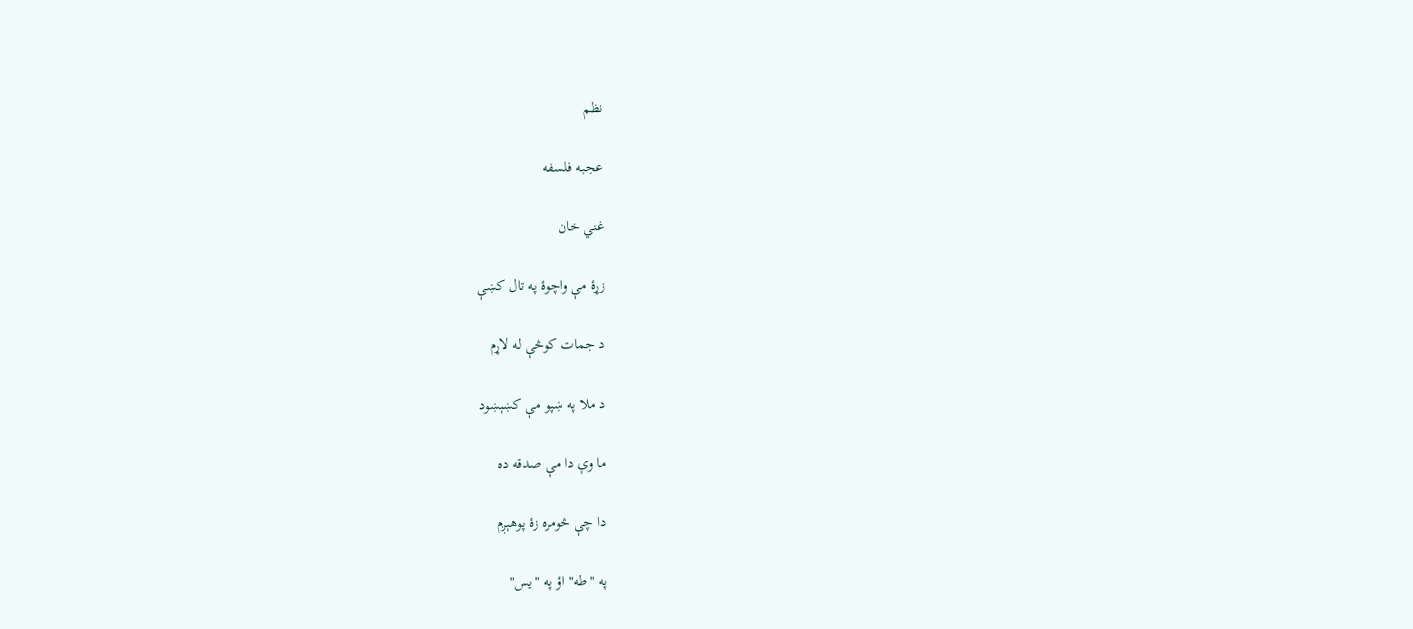نظم

عجبه فلسفه

غني خان

زړۀ مې واچوۀ په تال کښې

د جمات کوڅې له لاړم

د ملا په ښپو مې کښېښود

ما وې دا مې صدقه ده

دا چې څومره زۀ پوهېږم

په "طه" اؤ په "يس"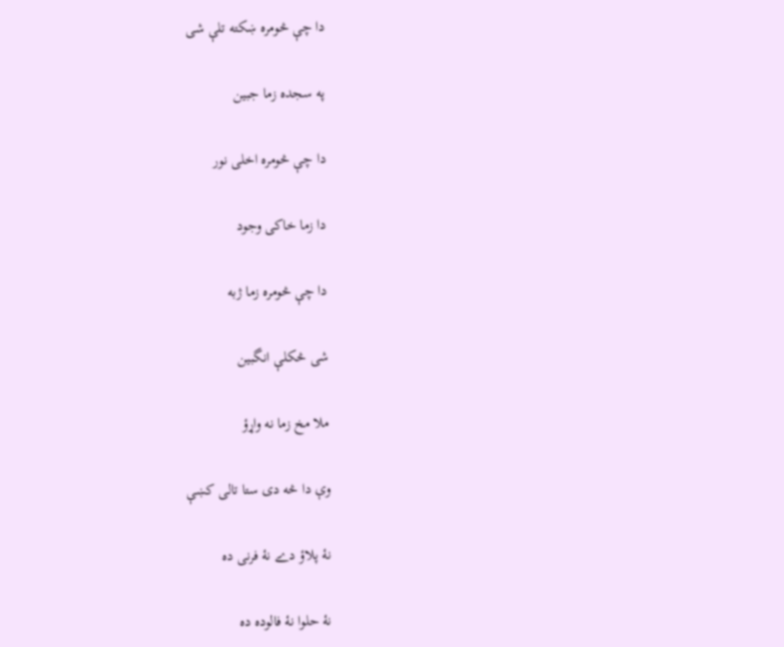دا چې څومره ښکته تلې شی

په سجده زما جبين

دا چې څومره اخلی نور

دا زما خاکی وجود

دا چې څومره زما ژبه

شی څکلې انگبين

ملا مخ زما نه واړؤ

وې دا څه دی ستا تالی کښې

نۀ پلاؤ دے نۀ فرنی ده

نۀ حلوا نۀ فالوده ده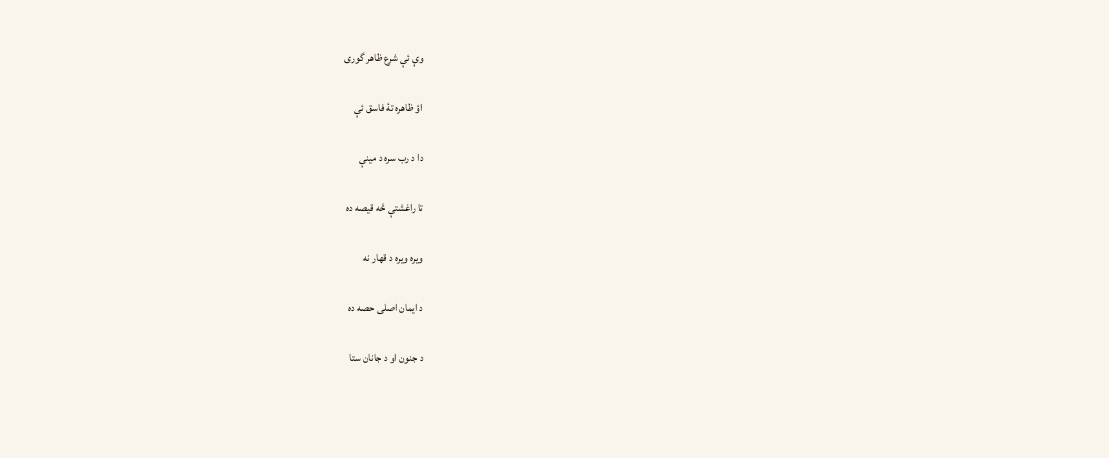وې ئې شرع ظاهر گوری

اؤ ظاهره تۀ فاسق ئې

دا د رب سره د مينې

تا راغشتې څه قيصه ده

ويره ويره د قهار نه

د ايمان اصلی حصه ده

د جنون او د جانان ستا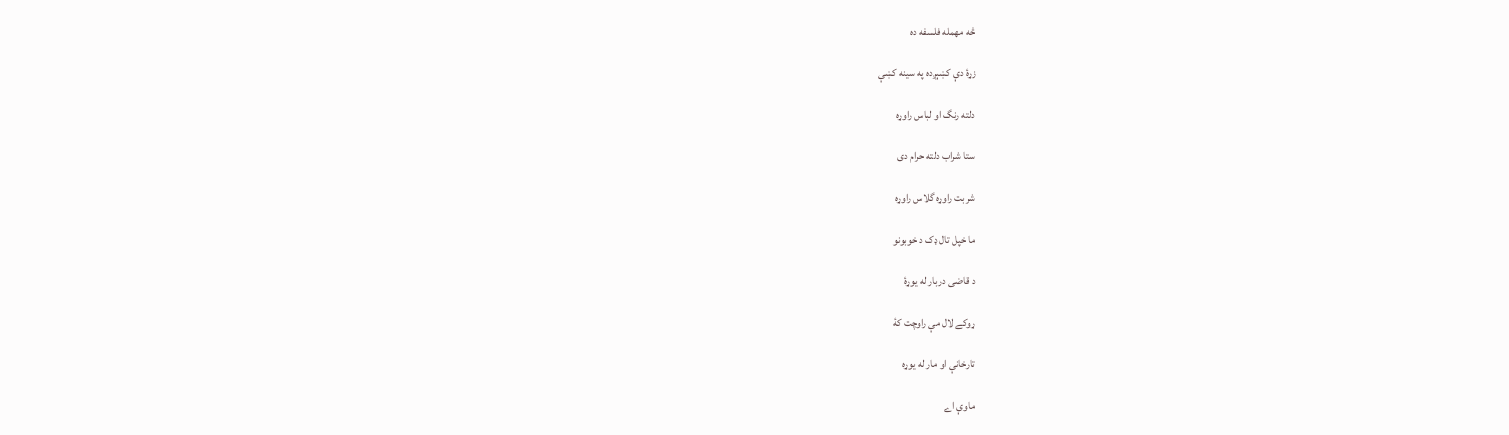څه مهمله فلسفه ده

زړۀ دې کښېږده په سينه کښې

دلته رنگ او لباس راوړه

ستا شراب دلته حرام دی

شربت راوړه گلاس راوړه

ما خپل تال ډک د خوبونو

د قاضی دربار له يوړۀ

ړوکے لال مې راوچت کۀ

تارخانې او مار له يوړه

ماوې اے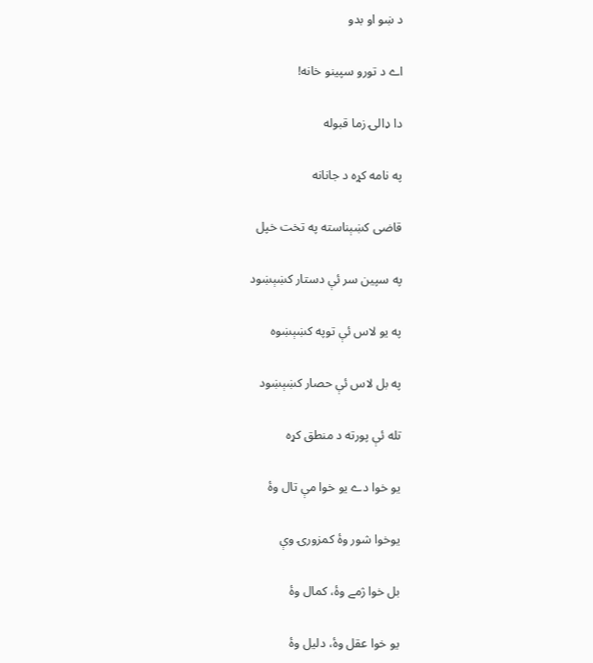د ښو او بدو

اے د تورو سپينو خانه!

دا ډالۍ زما قبوله

په نامه کړه د جانانه

قاضی کښېناسته په تخت خپل

په سپين سر ئې دستار کښېښود

په يو لاس ئې توپه کښېښوه

په بل لاس ئې حصار کښېښود

تله ئې پورته د منطق کړه

يو خوا دے يو خوا مې تال وۀ

يوخوا شور وۀ کمزورۍ وې

بل خوا ژمے وۀ، کمال وۀ

يو خوا عقل وۀ، دليل وۀ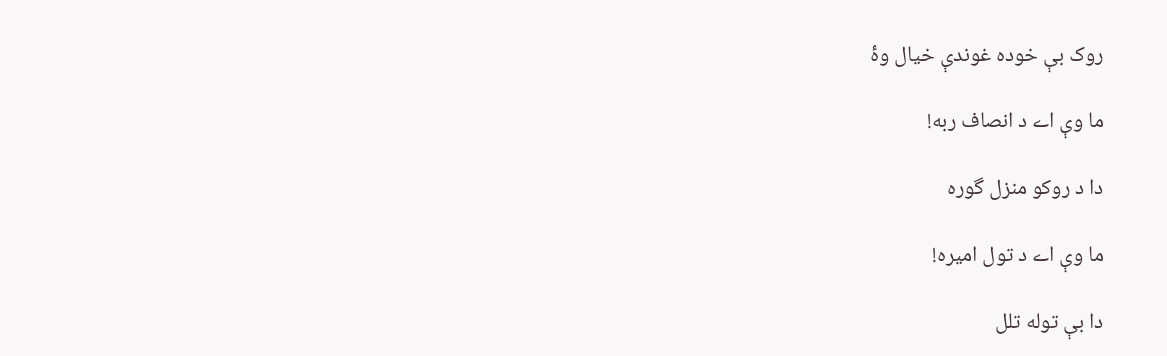روک بې خوده غوندې خيال وۀ

ما وې اے د انصاف ربه!

دا د روکو منزل گوره

ما وې اے د تول اميره!

دا بې توله تلل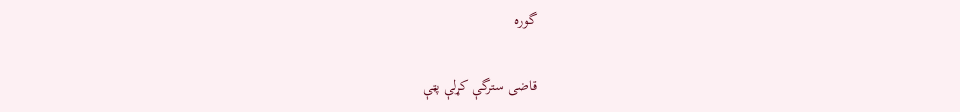گوره

قاضی سترگې کړلې پټې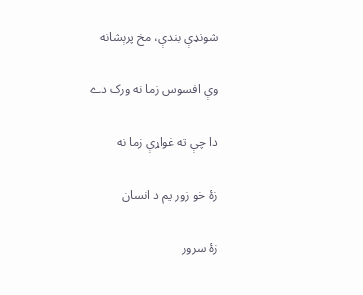شونډې بندې، مخ پرېشانه

وې افسوس زما نه ورک دے

دا چې ته غواړې زما نه

زۀ خو زور يم د انسان

زۀ سرور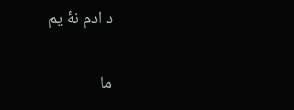د ادم نۀ يم

ما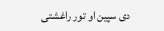دی سپين او تور راغشتی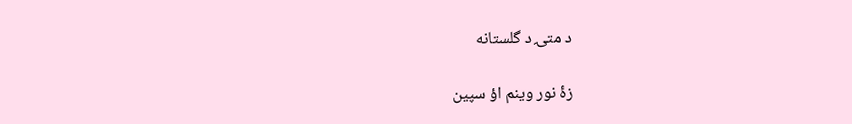د متۍ د گلستانه

زۀ نور وينم اؤ سپين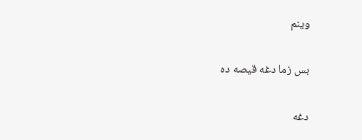وينم

بس زما دغه قيصه ده

دغه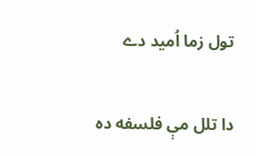تول زما اُميد دے

دا تلل مې فلسفه ده